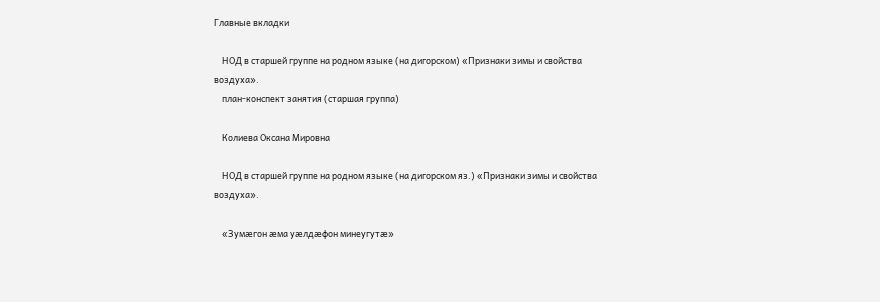Главные вкладки

    НОД в старшей группе на родном языке (на дигорском) «Признаки зимы и свойства воздуха».
    план-конспект занятия (старшая группа)

    Колиева Оксана Мировна

    НОД в старшей группе на родном языке (на дигорском яз.) «Признаки зимы и свойства воздуха».

    «Зумæгон æма уæлдæфон минеугутæ»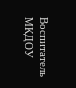Воспитатель МКДОУ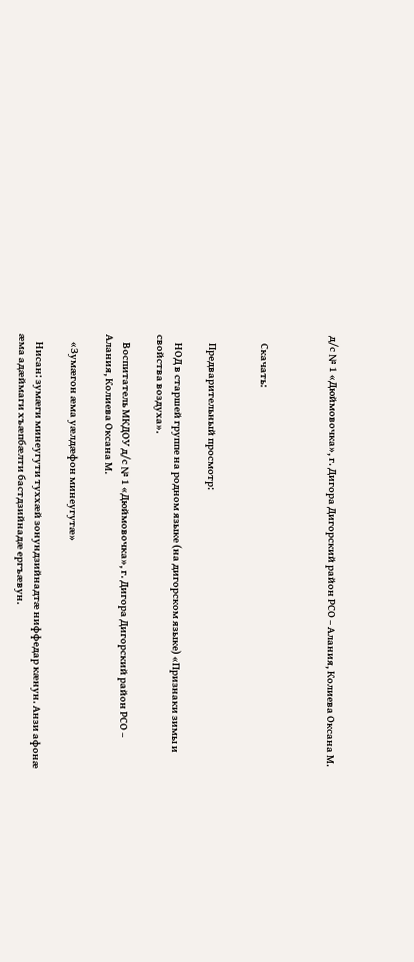д/с № 1 «Дюймовочка», г. Дигора Дигорский район РСО – Алания, Колиева Оксана М.



    Скачать:


    Предварительный просмотр:

    НОД в старшей группе на родном языке (на дигорском языке) «Признаки зимы и свойства воздуха».

    Воспитатель МКДОУ д/с № 1 «Дюймовочка», г. Дигора Дигорский район РСО – Алания, Колиева Оксана М.

    «Зумæгон æма уæлдæфон минеугутæ»

    Нисан: зумæги минеугути туххæй зонундзийнадтæ ниффедар кæнун. Анзи афонæ æма адæймаги хъæпбæлти бастдзийнадæ ергъæвун.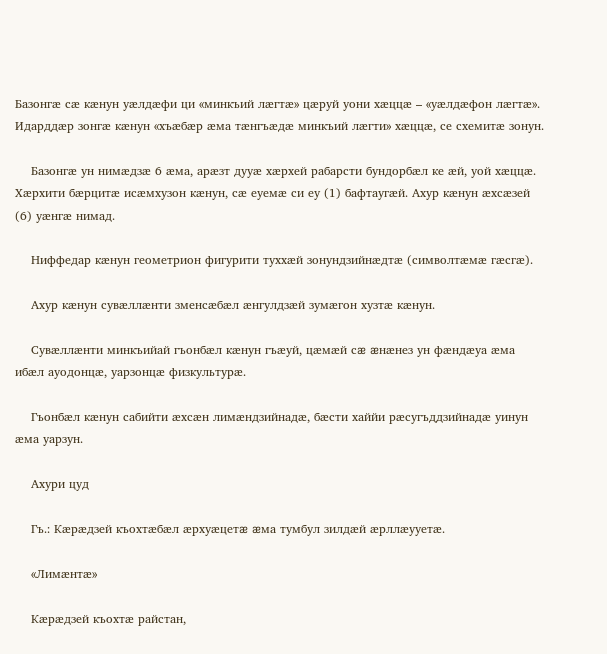Базонгæ сæ кæнун уæлдæфи ци «минкъий лæгтæ» цæруй уони хæццæ – «уæлдæфон лæгтæ». Идарддæр зонгæ кæнун «хъæбæр æма тæнгъæдæ минкъий лæгти» хæццæ, се схемитæ зонун.

    Базонгæ ун нимæдзæ 6 æма, арæзт дууæ хæрхей рабарсти бундорбæл ке æй, уой хæццæ. Хæрхити бæрцитæ исæмхузон кæнун, сæ еуемæ си еу (1) бафтаугæй. Ахур кæнун æхсæзей (6) уæнгæ нимад.

    Ниффедар кæнун геометрион фигурити туххæй зонундзийнæдтæ (символтæмæ гæсгæ).

    Ахур кæнун сувæллæнти зменсæбæл æнгулдзæй зумæгон хузтæ кæнун.

    Сувæллæнти минкъийай гъонбæл кæнун гъæуй, цæмæй сæ æнæнез ун фæндæуа æма ибæл ауодонцæ, уарзонцæ физкультурæ.

    Гъонбæл кæнун сабийти æхсæн лимæндзийнадæ, бæсти хаййи рæсугъддзийнадæ уинун æма уарзун.

    Ахури цуд

    Гъ.: Кæрæдзей къохтæбæл æрхуæцетæ æма тумбул зилдæй æрллæууетæ.

    «Лимæнтæ»

    Кæрæдзей къохтæ райстан,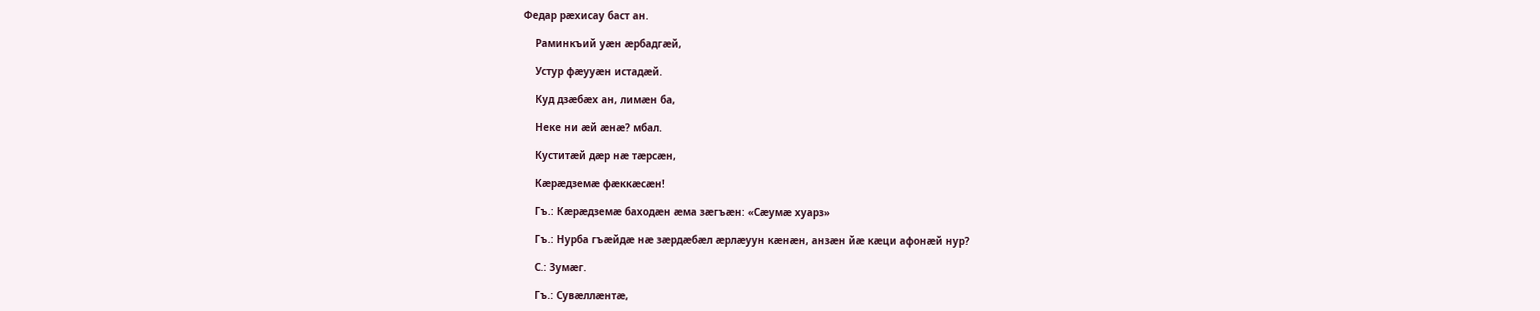Федар рæхисау баст ан.

    Раминкъий уæн æрбадгæй,

    Устур фæууæн истадæй.

    Куд дзæбæх ан, лимæн ба,

    Неке ни æй æнæ? мбал.

    Куститæй дæр нæ тæрсæн,

    Кæрæдземæ фæккæсæн!

    Гъ.: Кæрæдземæ баходæн æма зæгъæн: «Сæумæ хуарз»

    Гъ.: Нурба гъæйдæ нæ зæрдæбæл æрлæуун кæнæн, анзæн йæ кæци афонæй нур?

    С.: Зумæг.

    Гъ.: Сувæллæнтæ,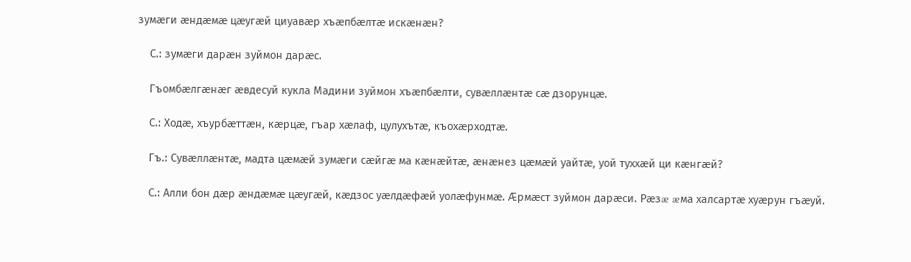зумæги æндæмæ цæугæй циуавæр хъæпбæлтæ искæнæн?

    С.: зумæги дарæн зуймон дарæс.

    Гъомбæлгæнæг æвдесуй кукла Мадини зуймон хъæпбæлти, сувæллæнтæ сæ дзорунцæ.

    С.: Ходæ, хъурбæттæн, кæрцæ, гъар хæлаф, цулухътæ, къохæрходтæ.

    Гъ.: Сувæллæнтæ, мадта цæмæй зумæги сæйгæ ма кæнæйтæ, æнæнез цæмæй уайтæ, уой туххæй ци кæнгæй?

    С.: Алли бон дæр æндæмæ цæугæй, кæдзос уæлдæфæй уолæфунмæ. Æрмæст зуймон дарæси. Рæзæ æма халсартæ хуæрун гъæуй.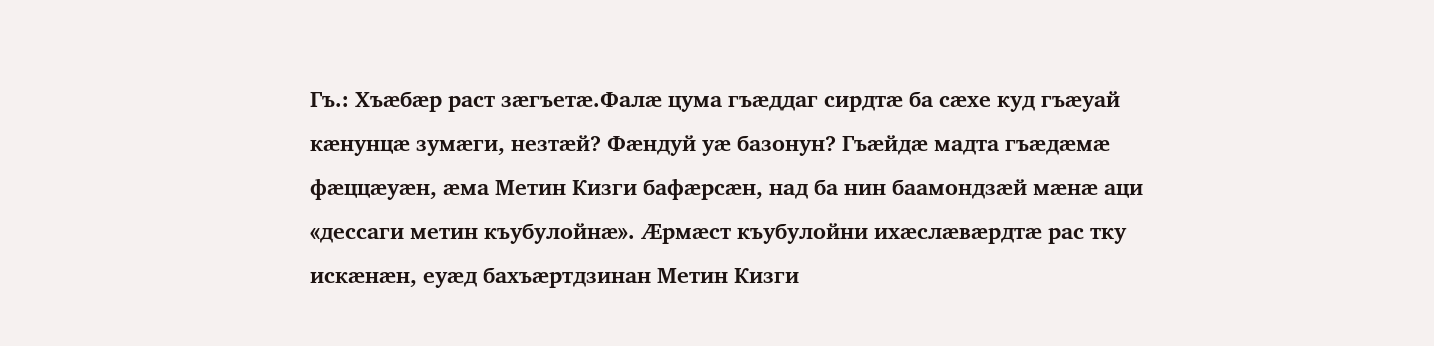Гъ.: Хъæбæр раст зæгъетæ.Фалæ цума гъæддаг сирдтæ ба сæхе куд гъæуай кæнунцæ зумæги, незтæй? Фæндуй уæ базонун? Гъæйдæ мадта гъæдæмæ фæццæуæн, æма Метин Кизги бафæрсæн, над ба нин баамондзæй мæнæ аци «дессаги метин къубулойнæ». Æрмæст къубулойни ихæслæвæрдтæ рас тку искæнæн, еуæд бахъæртдзинан Метин Кизги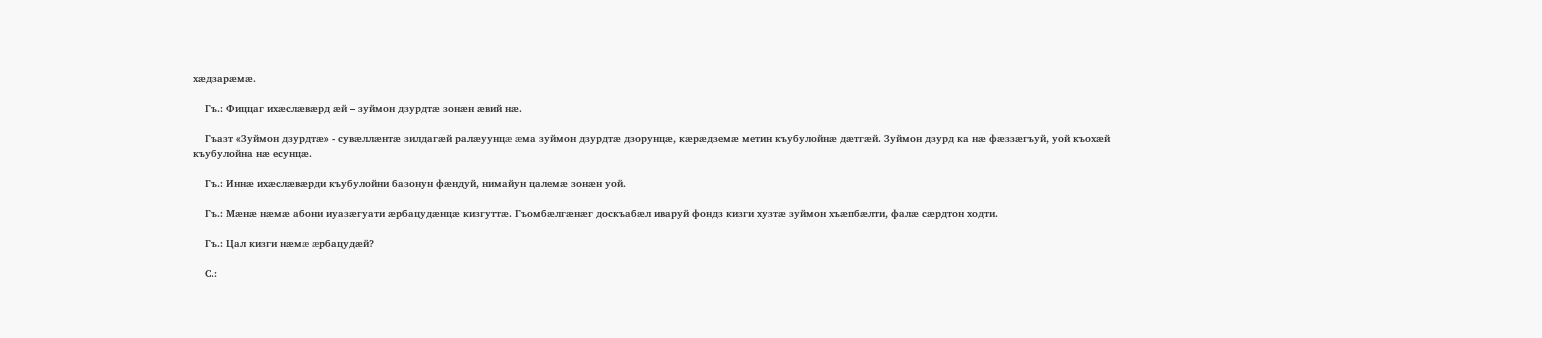хæдзарæмæ.

    Гъ.: Фиццаг ихæслæвæрд æй – зуймон дзурдтæ зонæн æвий нæ.

    Гъазт «Зуймон дзурдтæ» - сувæллæнтæ зилдагæй ралæуунцæ æма зуймон дзурдтæ дзорунцæ, кæрæдземæ метин къубулойнæ дæтгæй. Зуймон дзурд ка нæ фæззæгъуй, уой къохæй къубулойна нæ есунцæ.

    Гъ.: Иннæ ихæслæвæрди къубулойни базонун фæндуй, нимайун цалемæ зонæн уой.

    Гъ.: Мæнæ нæмæ абони иуазæгуати æрбацудæнцæ кизгуттæ. Гъомбæлгæнæг доскъабæл иваруй фондз кизги хузтæ зуймон хъæпбæлти, фалæ сæрдтон ходти.

    Гъ.: Цал кизги нæмæ æрбацудæй?

    С.: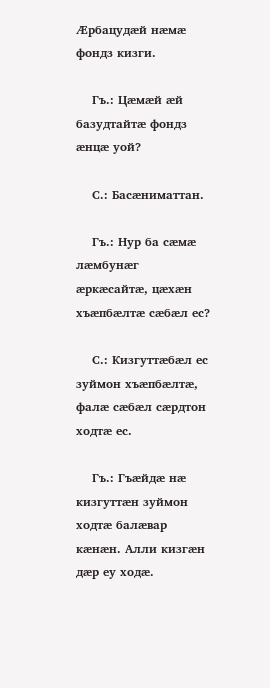Æрбацудæй нæмæ фондз кизги.

    Гъ.: Цæмæй æй базудтайтæ фондз æнцæ уой?

    С.: Басæниматтан.

    Гъ.: Нур ба сæмæ лæмбунæг æркæсайтæ, цæхæн хъæпбæлтæ сæбæл ес?

    С.: Кизгуттæбæл ес зуймон хъæпбæлтæ, фалæ сæбæл сæрдтон ходтæ ес.

    Гъ.: Гъæйдæ нæ кизгуттæн зуймон ходтæ балæвар кæнæн. Алли кизгæн дæр еу ходæ.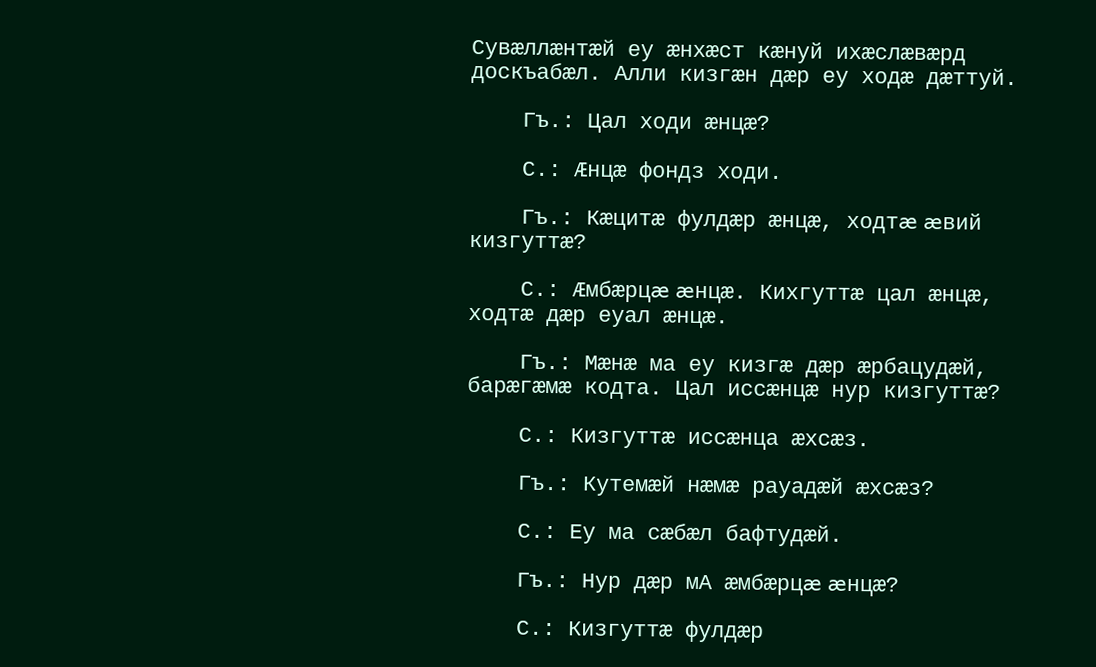Сувæллæнтæй еу æнхæст кæнуй ихæслæвæрд доскъабæл. Алли кизгæн дæр еу ходæ дæттуй.

    Гъ.: Цал ходи æнцæ?

    С.: Æнцæ фондз ходи.

    Гъ.: Кæцитæ фулдæр æнцæ, ходтæ æвий кизгуттæ?

    С.: Æмбæрцæ æнцæ. Кихгуттæ цал æнцæ, ходтæ дæр еуал æнцæ.

    Гъ.: Мæнæ ма еу кизгæ дæр æрбацудæй, барæгæмæ кодта. Цал иссæнцæ нур кизгуттæ?

    С.: Кизгуттæ иссæнца æхсæз.

    Гъ.: Кутемæй нæмæ рауадæй æхсæз?

    С.: Еу ма сæбæл бафтудæй.

    Гъ.: Нур дæр мА æмбæрцæ æнцæ?

    С.: Кизгуттæ фулдæр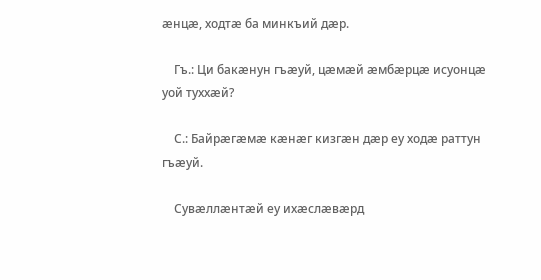æнцæ, ходтæ ба минкъий дæр.

    Гъ.: Ци бакæнун гъæуй, цæмæй æмбæрцæ исуонцæ уой туххæй?

    С.: Байрæгæмæ кæнæг кизгæн дæр еу ходæ раттун гъæуй.

    Сувæллæнтæй еу ихæслæвæрд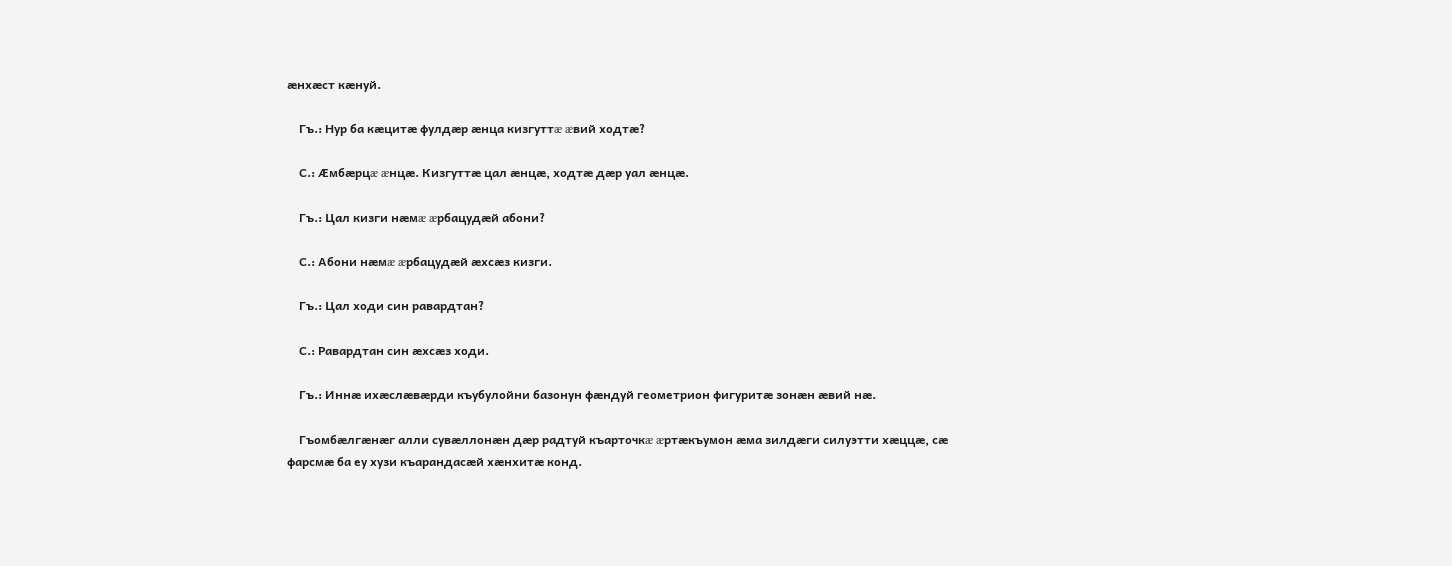æнхæст кæнуй.

    Гъ.: Нур ба кæцитæ фулдæр æнца кизгуттæ æвий ходтæ?

    С.: Æмбæрцæ æнцæ. Кизгуттæ цал æнцæ, ходтæ дæр уал æнцæ.

    Гъ.: Цал кизги нæмæ æрбацудæй абони?

    С.: Абони нæмæ æрбацудæй æхсæз кизги.

    Гъ.: Цал ходи син равардтан?

    С.: Равардтан син æхсæз ходи.

    Гъ.: Иннæ ихæслæвæрди къубулойни базонун фæндуй геометрион фигуритæ зонæн æвий нæ.

    Гъомбæлгæнæг алли сувæллонæн дæр радтуй къарточкæ æртæкъумон æма зилдæги силуэтти хæццæ, сæ фарсмæ ба еу хузи къарандасæй хæнхитæ конд.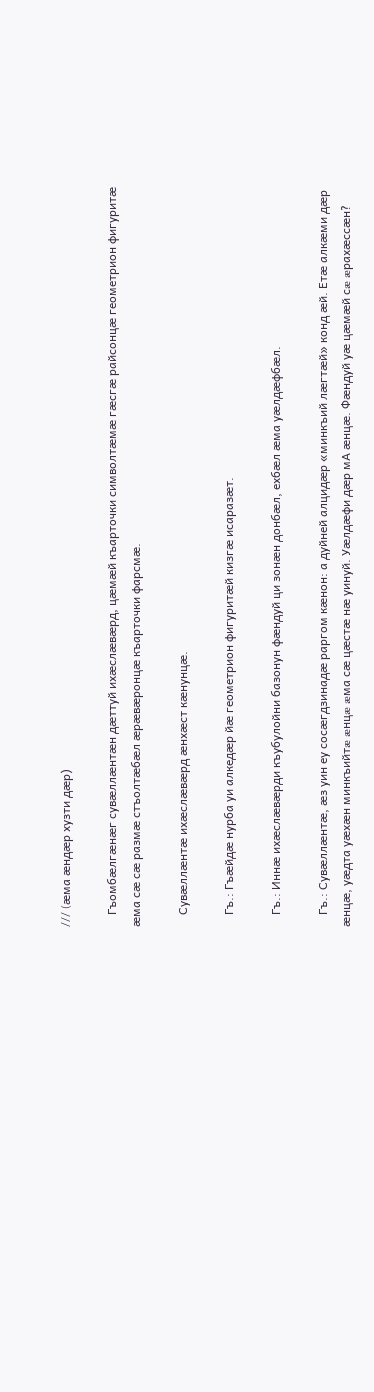/// (æма æндæр хузти дæр)

    Гъомбæлгæнæг сувæллæнтæн дæттуй ихæслæвæрд, цæмæй къарточки символтæмæ гæсгæ райсонцæ геометрион фигуритæ æма сæ сæ размæ стъолтæбæл æрæвæронцæ къарточки фарсмæ.

    Сувæллæнтæ ихæслæвæрд æнхæст кæнунцæ.

    Гъ.: Гъæйдæ нурба уи алкедæр йæ геометрион фигуритæй кизгæ исаразæт.

    Гъ.: Иннæ ихæслæвæрди къубулойни базонун фæндуй ци зонæн донбæл, ехбæл æма уæлдæфбæл.

    Гъ.: Сувæллæнтæ, æз уин еу сосæгдзинадæ раргом кæнон: а дуйней алцидæр «минкъий лæгтæй» конд æй. Етæ алкæми дæр æнцæ, уæдта уæхæн минкъийтæ æнцæ æма сæ цæстæ нæ уинуй. Уæлдæфи дæр мА æнцæ. Фæндуй уæ цæмæй сæ æрахæссæн?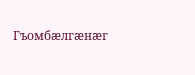Гъомбæлгæнæг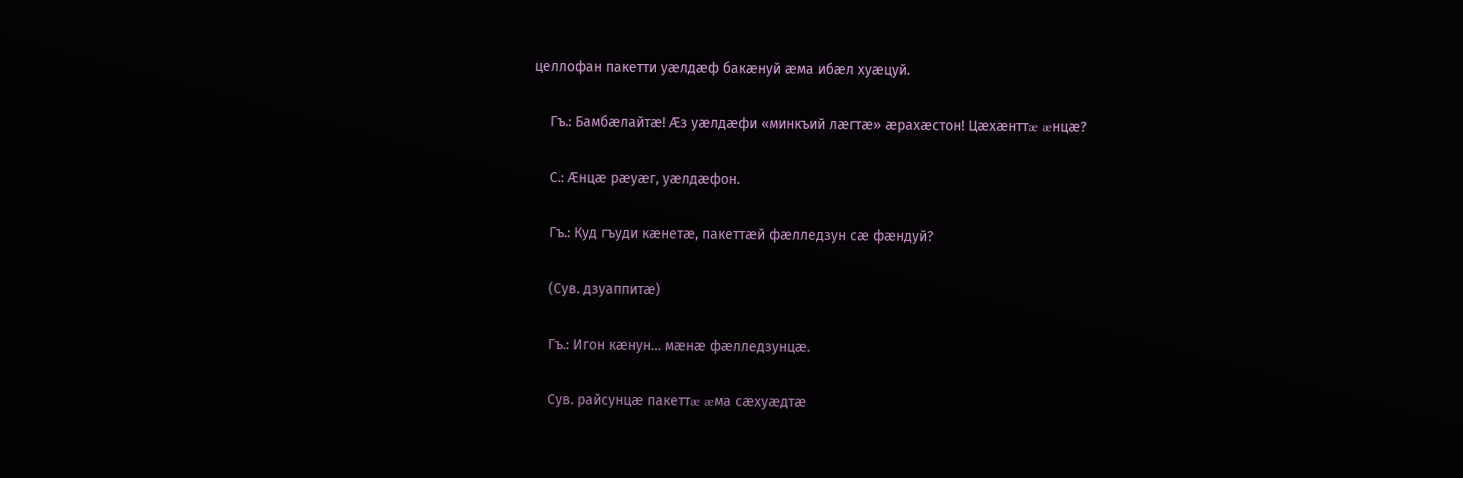целлофан пакетти уæлдæф бакæнуй æма ибæл хуæцуй.

    Гъ.: Бамбæлайтæ! Æз уæлдæфи «минкъий лæгтæ» æрахæстон! Цæхæнттæ æнцæ?

    С.: Æнцæ рæуæг, уæлдæфон.

    Гъ.: Куд гъуди кæнетæ, пакеттæй фæлледзун сæ фæндуй?

    (Сув. дзуаппитæ)

    Гъ.: Игон кæнун… мæнæ фæлледзунцæ.

    Сув. райсунцæ пакеттæ æма сæхуæдтæ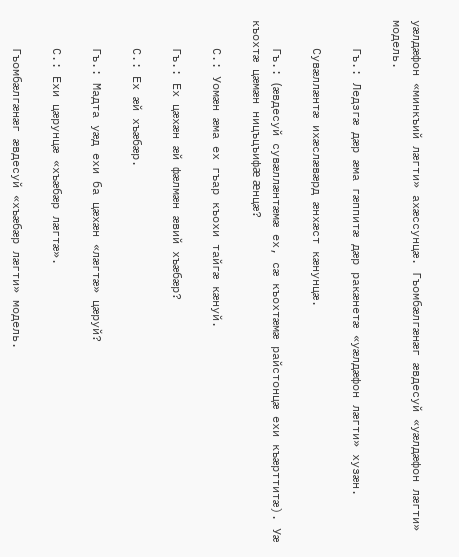уæлдæфон «минкъий лæгти» ахæссунцæ. Гъомбæлгæнæг æвдесуй «уæлдæфон лæгти» модель.

    Гъ.: Ледзгæ дæр æма гæппитæ дæр ракæнетæ «уæлдæфон лæгти» хузæн.

    Сувæллæнтæ ихæслæвæрд æнхæст кæнунцæ.

    Гъ.: (æвдесуй сувæллæнтæмæ ех, сæ къохтæмæ райстонцæ ехи къæрттитæ). Уæ къохтæ цæмæн ницъцъифæ æнцæ?

    С.: Уомæн æма ех гъар къохи тайгæ кæнуй.

    Гъ.: Ех цæхæн æй фæлмæн æвий хъæбæр?

    С.: Ех æй хъæбæр.

    Гъ.: Мадта уæд ехи ба цæхæн «лæгтæ» цæруй?

    С.: Ехи цæрунцæ «хъæбæр лæгтæ».

    Гъомбæлгæнæг æвдесуй «хъæбæр лæгти» модель.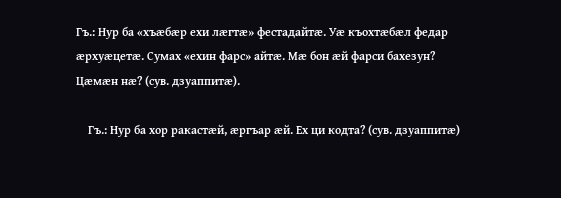Гъ.: Нур ба «хъæбæр ехи лæгтæ» фестадайтæ. Уæ къохтæбæл федар æрхуæцетæ. Сумах «ехин фарс» айтæ. Мæ бон æй фарси бахезун? Цæмæн нæ? (сув. дзуаппитæ).

    Гъ.: Нур ба хор ракастæй, æргъар æй. Ех ци кодта? (сув. дзуаппитæ)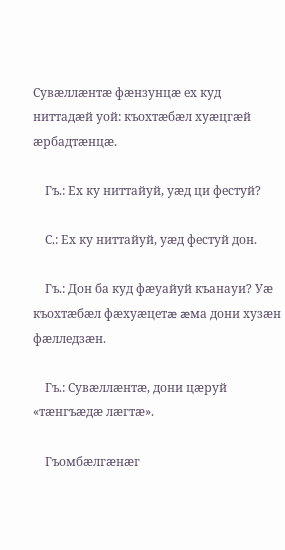Сувæллæнтæ фæнзунцæ ех куд ниттадæй уой: къохтæбæл хуæцгæй æрбадтæнцæ.

    Гъ.: Ех ку ниттайуй, уæд ци фестуй?

    С.: Ех ку ниттайуй, уæд фестуй дон.

    Гъ.: Дон ба куд фæуайуй къанауи? Уæ къохтæбæл фæхуæцетæ æма дони хузæн фæлледзæн.

    Гъ.: Сувæллæнтæ, дони цæруй «тæнгъæдæ лæгтæ».

    Гъомбæлгæнæг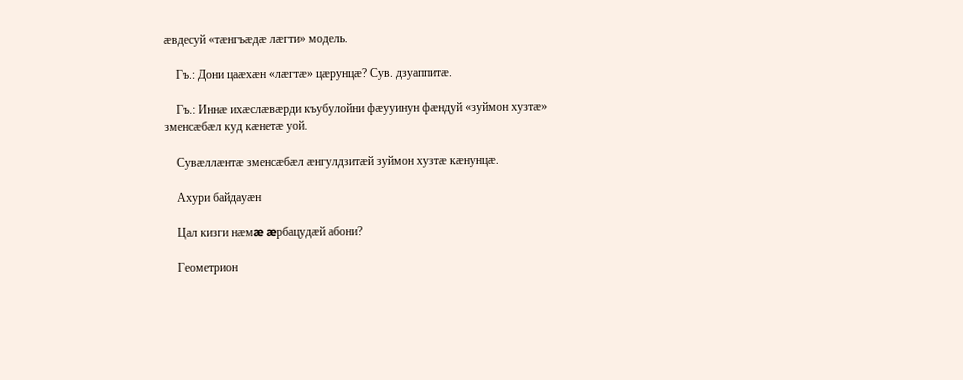æвдесуй «тæнгъæдæ лæгти» модель.

    Гъ.: Дони цаæхæн «лæгтæ» цæрунцæ? Сув. дзуаппитæ.

    Гъ.: Иннæ ихæслæвæрди къубулойни фæууинун фæндуй «зуймон хузтæ» зменсæбæл куд кæнетæ уой.

    Сувæллæнтæ зменсæбæл æнгулдзитæй зуймон хузтæ кæнунцæ.

    Ахури байдауæн

    Цал кизги нæмæ æрбацудæй абони?

    Геометрион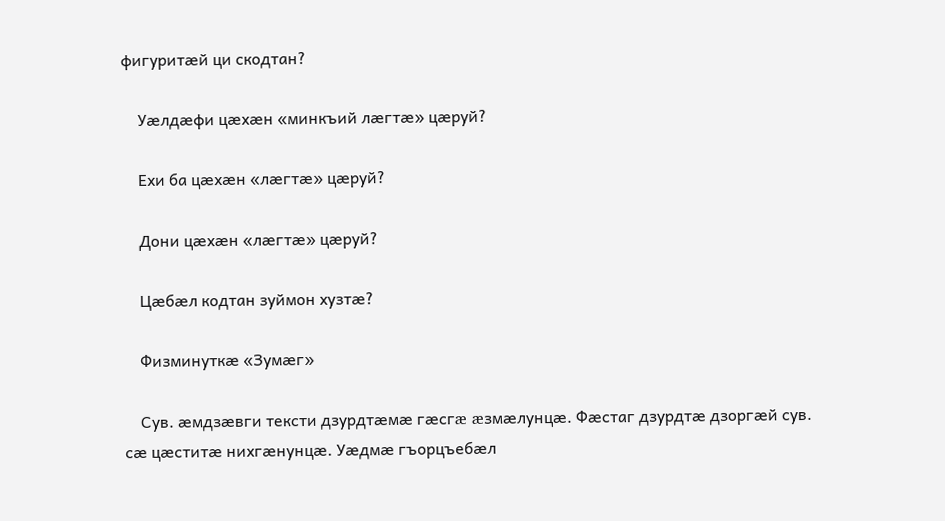фигуритæй ци скодтан?

    Уæлдæфи цæхæн «минкъий лæгтæ» цæруй?

    Ехи ба цæхæн «лæгтæ» цæруй?

    Дони цæхæн «лæгтæ» цæруй?

    Цæбæл кодтан зуймон хузтæ?

    Физминуткæ «Зумæг»

    Сув. æмдзæвги тексти дзурдтæмæ гæсгæ æзмæлунцæ. Фæстаг дзурдтæ дзоргæй сув. сæ цæститæ нихгæнунцæ. Уæдмæ гъорцъебæл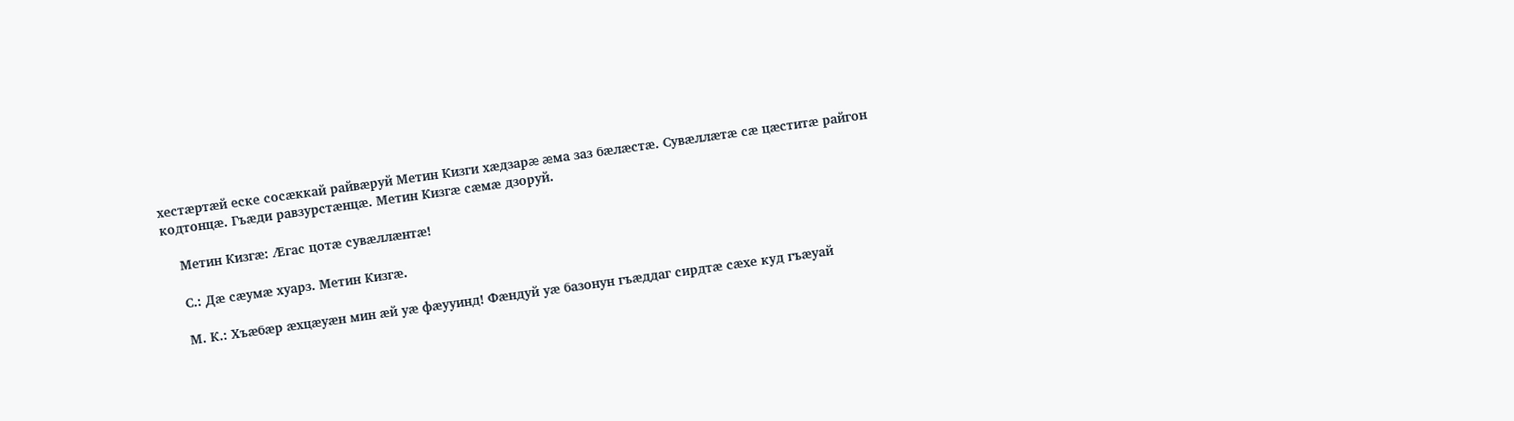хестæртæй еске сосæккай райвæруй Метин Кизги хæдзарæ æма заз бæлæстæ. Сувæллæтæ сæ цæститæ райгон кодтонцæ. Гъæди равзурстæнцæ. Метин Кизгæ сæмæ дзоруй.

    Метин Кизгæ: Æгас цотæ сувæллæнтæ!

    С.: Дæ сæумæ хуарз. Метин Кизгæ.

    М. К.: Хъæбæр æхцæуæн мин æй уæ фæууинд! Фæндуй уæ базонун гъæддаг сирдтæ сæхе куд гъæуай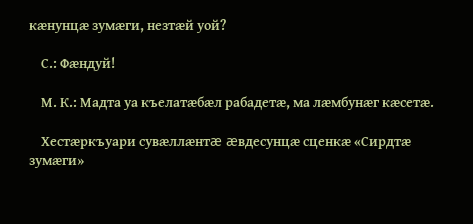кæнунцæ зумæги, незтæй уой?

    С.: Фæндуй!

    М. К.: Мадта уа къелатæбæл рабадетæ, ма лæмбунæг кæсетæ.

    Хестæркъуари сувæллæнтæ æвдесунцæ сценкæ «Сирдтæ зумæги»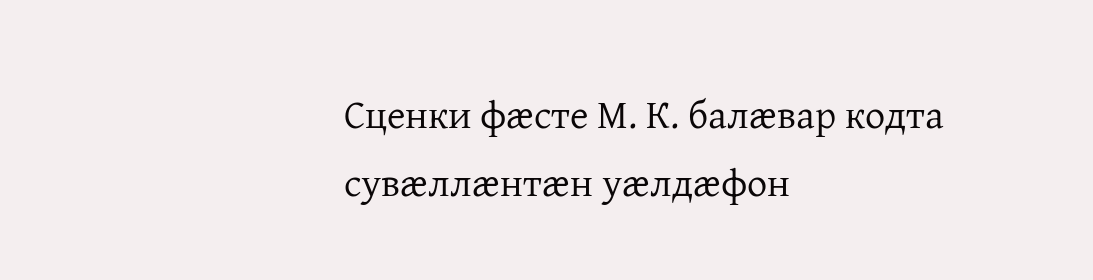Сценки фæсте М. К. балæвар кодта сувæллæнтæн уæлдæфон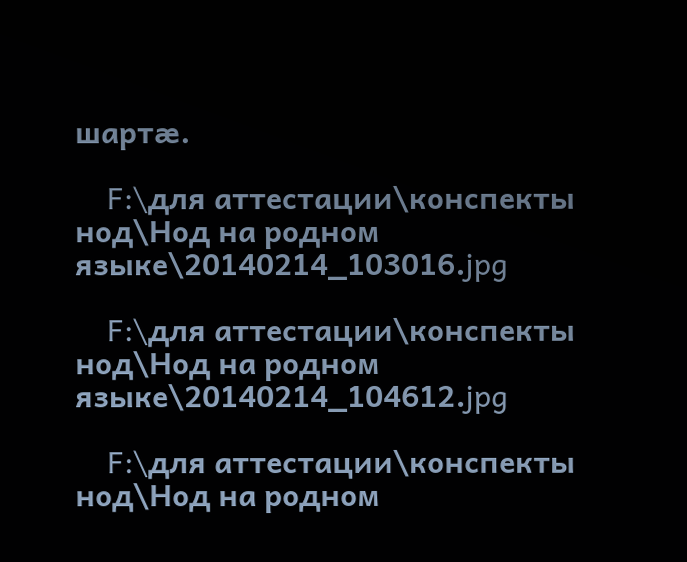шартæ.

    F:\для аттестации\конспекты нод\Нод на родном языке\20140214_103016.jpg

    F:\для аттестации\конспекты нод\Нод на родном языке\20140214_104612.jpg

    F:\для аттестации\конспекты нод\Нод на родном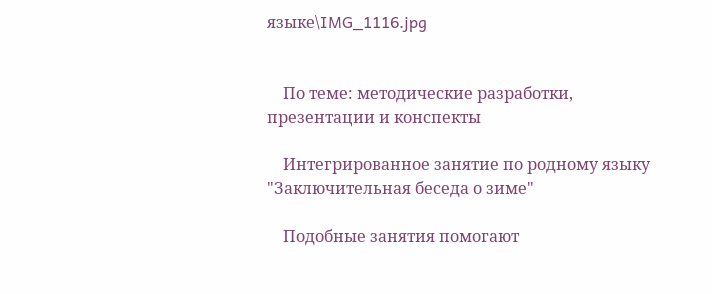языке\IMG_1116.jpg


    По теме: методические разработки, презентации и конспекты

    Интегрированное занятие по родному языку "Заключительная беседа о зиме"

    Подобные занятия помогают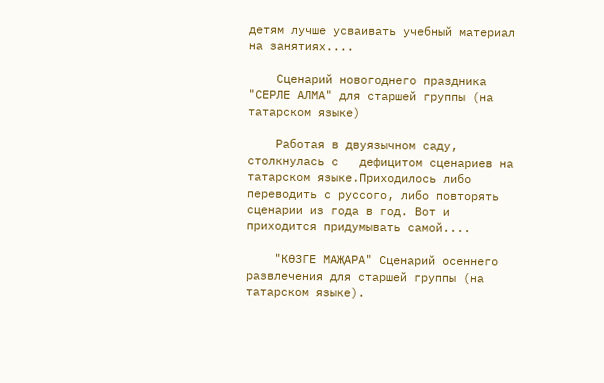детям лучше усваивать учебный материал на занятиях....

    Сценарий новогоднего праздника "СЕРЛЕ АЛМА" для старшей группы (на татарском языке)

    Работая в двуязычном саду, столкнулась с   дефицитом сценариев на татарском языке.Приходилось либо переводить с руссого, либо повторять сценарии из года в год. Вот и приходится придумывать самой....

    "КӨЗГЕ МАҖАРА" Сценарий осеннего развлечения для старшей группы (на татарском языке).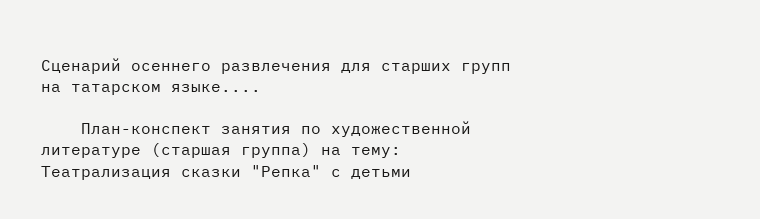Сценарий осеннего развлечения для старших групп на татарском языке....

    План-конспект занятия по художественной литературе (старшая группа) на тему: Театрализация сказки "Репка" с детьми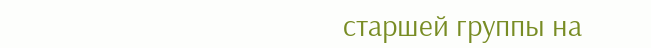старшей группы на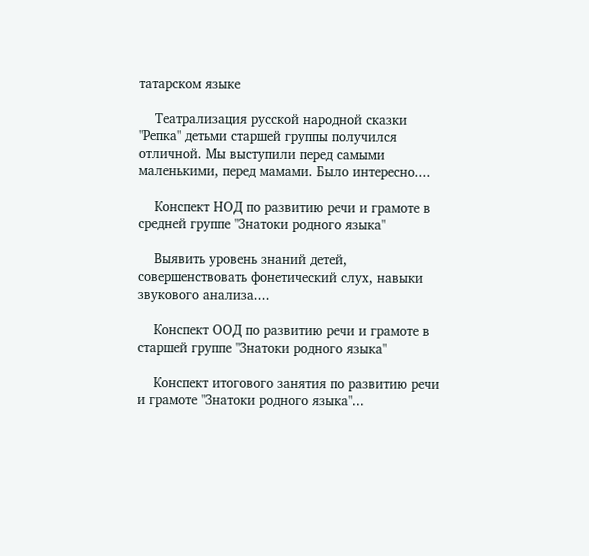татарском языке

    Театрализация русской народной сказки "Репка" детьми старшей группы получился отличной. Мы выступили перед самыми маленькими, перед мамами. Было интересно....

    Конспект НОД по развитию речи и грамоте в средней группе "Знатоки родного языка"

    Выявить уровень знаний детей, совершенствовать фонетический слух, навыки звукового анализа....

    Конспект ООД по развитию речи и грамоте в старшей группе "Знатоки родного языка"

    Конспект итогового занятия по развитию речи и грамоте "Знатоки родного языка"...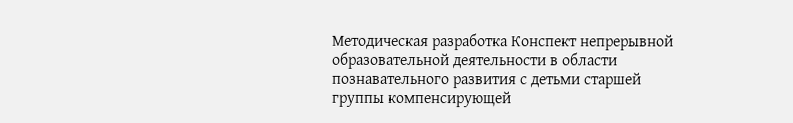Методическая разработка Конспект непрерывной образовательной деятельности в области познавательного развития с детьми старшей группы компенсирующей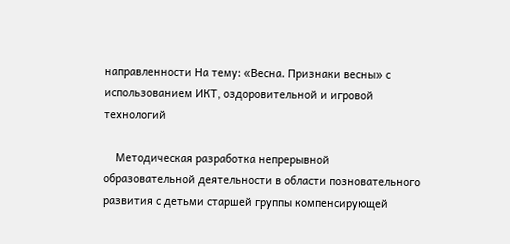направленности На тему: «Весна. Признаки весны» с использованием ИКТ, оздоровительной и игровой технологий

    Методическая разработка непрерывной образовательной деятельности в области позновательного развития с детьми старшей группы компенсирующей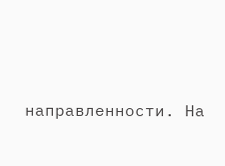направленности. На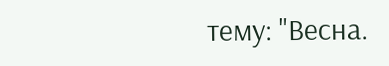тему: "Весна.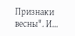Признаки весны". И...